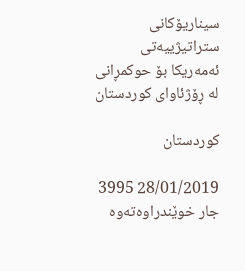سیناریۆكانى ستراتیژییه‌تى ئه‌مه‌ریكا بۆ حوكمڕانى له‌ ڕۆژئاواى كوردستان

کوردستان

28/01/2019 3995 جار خوێندراوه‌ته‌وه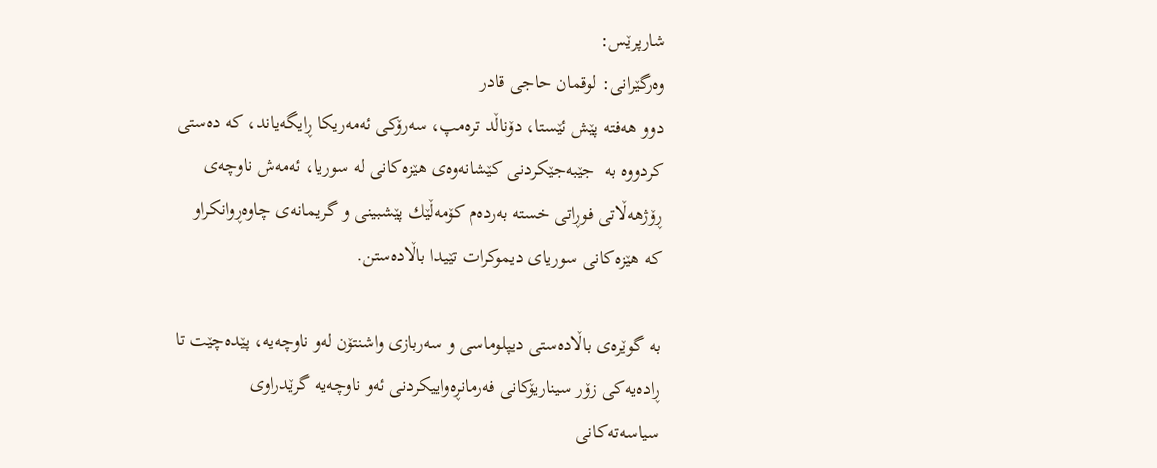شارپرێس:
وه‌رگێرانى: لوقمان حاجى قادر
دوو هه‌فته‌ پێش ئێستا، دۆناڵد تره‌مپ، سه‌رۆكی ئه‌مه‌ریكا ڕایگه‌یاند، كه‌ ده‌ستى كردووه‌ به‌  جێبه‌جێكردنى كێشانه‌وه‌ى هێزه‌كانى له‌ سوریا، ئه‌مه‌ش ناوچه‌ى ڕۆژهه‌ڵاتى فوڕاتى خسته‌ به‌رده‌م كۆمه‌ڵێك پێشبینى و گریمانه‌ى چاوه‌ڕوانكراو كه‌ هێزه‌كانى سوریاى دیموكرات تێیدا باڵاده‌ستن.

به‌ گوێره‌ى باڵاده‌ستى دیپلوماسى و سه‌ربازى واشنتۆن له‌و ناوچه‌یه‌، پێده‌چێت تا ڕاده‌یه‌كى زۆر سیناریۆكانى فه‌رمانڕه‌واییكردنى ئه‌و ناوچه‌یه‌ گرێدراوى سیاسه‌ته‌كانى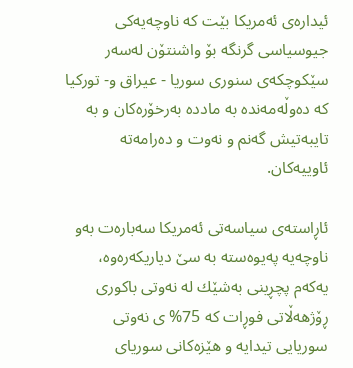ئیداره‌ى ئه‌مریكا بێت كه‌ ناوچه‌یه‌كى جیوسیاسى گرنگه‌ بۆ واشنتۆن له‌سه‌ر سێكوچكه‌ى سنورى سوریا - عیراق و- توركیا كه‌ ده‌وڵه‌مه‌نده‌ به‌ مادده‌ به‌رخۆره‌كان و به‌ تایبه‌تیش گه‌نم و نه‌وت و ده‌رامه‌ته‌ ئاوییه‌كان.

ئاڕاسته‌ى سیاسه‌تى ئه‌مریكا سه‌باره‌ت به‌و ناوچه‌یه‌ په‌یوه‌سته‌ به‌ سێ دیاریكه‌ره‌وه‌، یه‌كه‌م پچڕینى به‌شێك له‌ نه‌وتى باكورى ڕۆژهه‌ڵاتى فوڕات‌ كه‌ 75% ى نه‌وتى سوریایى تیدایه‌ و هێزه‌كانى سوریاى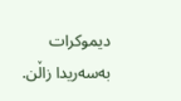دیموكرات به‌سه‌ریدا زاڵن.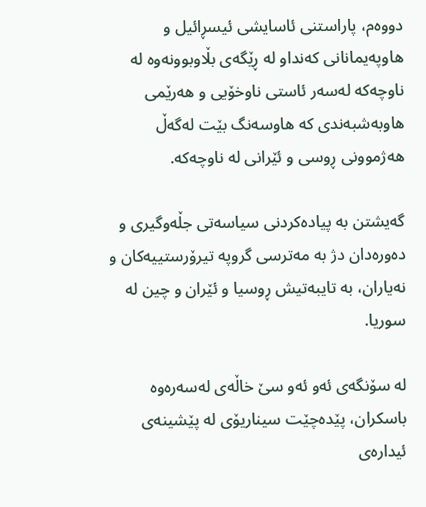دووه‌م، پاراستنى ئاسایشى ئیسڕائیل و هاوپه‌یمانانى كه‌نداو له‌ ڕێگه‌ى بڵاوبوونه‌وه‌ له‌ ناوچه‌كه له‌سه‌ر ئاستى ناوخۆیى و هه‌رێمى هاوبه‌شبه‌ندى كه‌ هاوسه‌نگ بێت له‌گه‌ڵ هه‌ژموونى ڕوسى و ئێرانى له‌ ناوچه‌كه‌.

گه‌یشتن به‌ پیاده‌كردنى سیاسه‌تى جڵه‌وگیرى و ده‌وره‌دان دژ به‌ مه‌ترسى گروپه‌ تیرۆرستییه‌كان و نه‌یاران، به‌ تایبه‌تیش ڕوسیا و ئێران و چین له‌ سوریا.

له‌ سۆنگه‌ى ئه‌و ئه‌و سێ خاڵه‌ى له‌سه‌ره‌وه‌ باسكران، پێده‌چێت سیناریۆى له‌ پێشینه‌ى ئیداره‌ى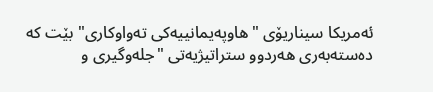ئه‌مریكا سیناریۆى "هاوپه‌یمانییه‌كى ته‌واوكارى" بێت كه‌ ده‌سته‌به‌رى هه‌ردوو ستراتیژیه‌تى "جله‌وگیرى و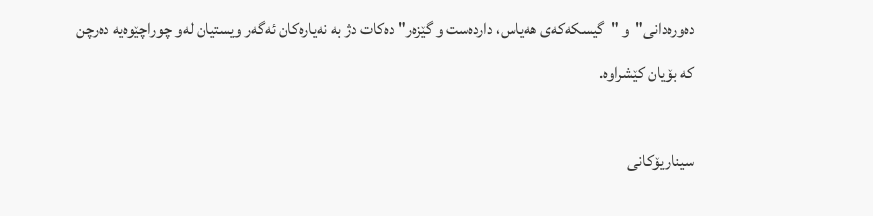ده‌وره‌دانى"و "گیسكه‌كه‌ى هه‌یاس، دارده‌ست و گێزه‌ر" ده‌كات دژ به‌ نه‌یاره‌كان ئه‌گه‌ر ویستیان له‌و چوراچێوه‌یه‌ ده‌رچن كه‌ بۆیان كێشراوه‌.

سیناریۆكانى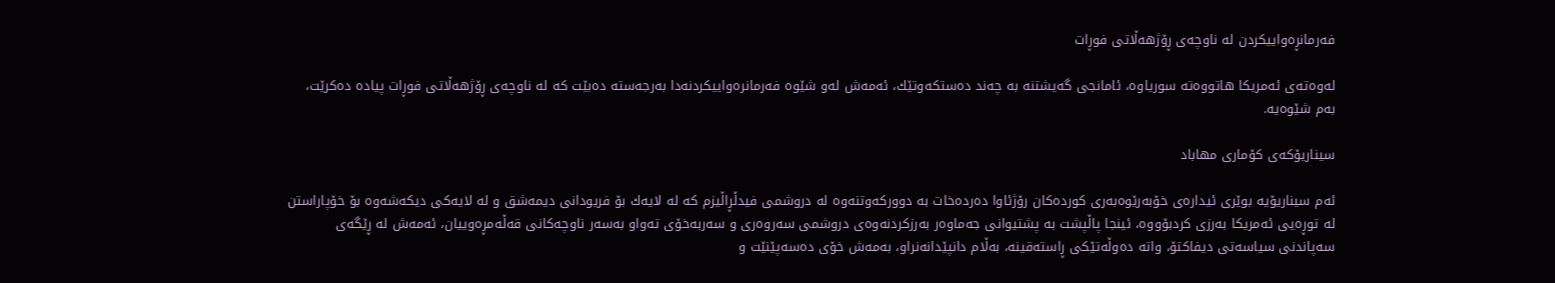فه‌رمانڕه‌واییكردن له‌ ناوچه‌ى ڕۆژهه‌ڵاتى فوڕات

له‌وه‌ته‌ى ئه‌مریكا هاتووه‌ته‌ سوریاوه‌، ئامانجى گه‌یشتنه‌ به‌ چه‌ند ده‌ستكه‌وتێك، ئه‌مه‌ش له‌و شێوه‌ فه‌رمانره‌واییكردنه‌دا به‌رجه‌سته‌ ده‌بێت كه‌ له‌ ناوچه‌ى ڕۆژهه‌ڵاتى فوڕات پیاده‌ ده‌كرێت، به‌م شێوه‌یه‌.

سیناریۆكه‌ى كۆمارى مهاباد

ئه‌م سیناریۆیه‌ بوێرى ئیداره‌‌ى خۆبه‌رێوه‌به‌رى كورده‌كان رۆژئاوا ده‌رده‌خات به‌ دووركه‌وتنه‌وه‌ له‌ دروشمى فیدڵڕاڵیزم كه‌ له‌ لایه‌ك بۆ فریودانى دیمه‌شق و له‌ لایه‌كى دیكه‌شه‌وه‌ بۆ خۆپاراستن له‌ توڕه‌یى ئه‌مریكا به‌رزى كردبۆووه، ئینجا پاڵپشت به‌ پشتیوانى جه‌ماوه‌ر به‌رزكردنه‌وه‌ى دروشمى سه‌روه‌رى و سه‌ربه‌خۆى ته‌واو‌ به‌سه‌ر ناوچه‌كانى قه‌ڵه‌مڕه‌وییان، ئه‌مه‌ش له‌ ڕێگه‌ى سه‌پاندنى سیاسه‌تى دیفاكتۆ، واته‌ ده‌وڵه‌تێكى ڕاسته‌قینه‌، به‌ڵام دانپێدانه‌نراو، به‌مه‌ش خۆى ده‌سه‌پێنێت و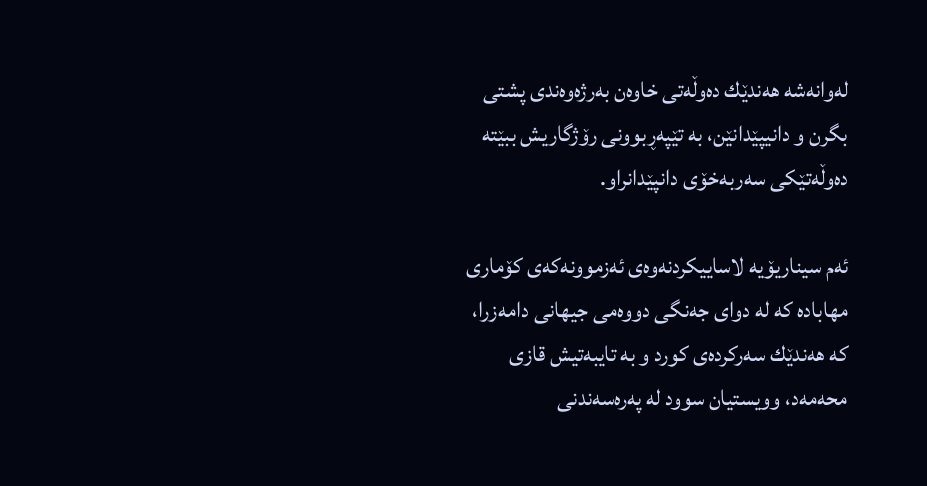له‌وانه‌شه‌ هه‌ندێك ده‌وڵه‌تى خاوه‌ن به‌رژه‌وه‌ندى پشتى بگرن و دانیپێدانێن، به‌ تێپه‌ڕبوونى رۆژگاریش ببێته‌ ده‌وڵه‌تێكى سه‌ربه‌خۆى دانپێدانراو.

ئه‌م سیناریۆیه‌ لاساییكردنه‌وه‌ى ئه‌زموونه‌كه‌ى كۆمارى مهاباده كه‌ له‌ دواى جه‌نگى دووه‌مى جیهانى دامه‌زرا، كه‌ هه‌ندێك سه‌ركرده‌ى كورد و به‌ تایبه‌تیش قازى محه‌مه‌د، وویستیان سوود له‌ په‌ره‌سه‌ندنى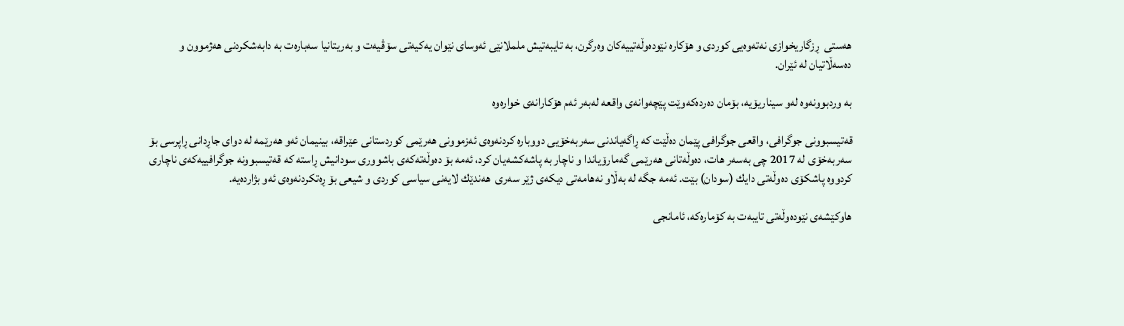هه‌ستى  ڕزگاریخوازى نه‌ته‌وه‌یى كوردى و هۆكاره‌ نێوده‌وڵه‌تییه‌كان وه‌رگرن، به‌ تایبه‌تیش ململانێى ئه‌وساى نێوان یه‌كیه‌تى سۆڤیه‌ت و به‌ریتانیا سه‌باره‌ت به‌ دابه‌شكردنى هه‌ژموون و ده‌سه‌ڵاتیان له‌ ئێران.

به‌ وردبوونه‌وه‌ له‌و سیناریۆیه‌، بۆمان ده‌رده‌كه‌وێت پێچه‌وانه‌ى واقعه‌ له‌به‌ر ئه‌م هۆكارانه‌ى خواره‌وه‌

قه‌تیسبوونى جوگرافى، واقعى جوگرافى پێمان ده‌ڵێت كه‌ ڕاگه‌یاندنى سه‌ربه‌خۆیى دووباره‌ كردنه‌وه‌ى ئه‌زموونى هه‌رێمى كوردستانى عێراقه‌، بینیمان ئه‌و هه‌رێمه‌ له‌ دواى جاڕدانى ڕاپرسى بۆ سه‌ربه‌خۆى له‌ 2017 چى به‌سه‌ر هات، ده‌وڵه‌تانى هه‌رێمى گه‌مارۆیاندا و ناچار به‌ پاشه‌كشه‌یان كرد، ئه‌مه‌ بۆ ده‌وڵه‌ته‌كه‌ى باشوورى سودانیش ڕاسته‌ كه‌ قه‌تیسبوونه‌ جوگرافییه‌كه‌ى ناچارى كردووه‌ پاشكۆى ده‌وڵه‌تى دایك (سودان) بێت. ئه‌مه‌ جگه‌ له‌ به‌ڵاو نه‌هامه‌تى دیكه‌ى ژێر سه‌رى  هه‌ندێك لایه‌نى سیاسى كوردى و شیعى بۆ ڕه‌تكردنه‌وه‌ى ئه‌و بژارده‌یه‌.

هاوكێشه‌ى نێوده‌وڵه‌تى تایبه‌ت به‌ كۆماره‌كه‌، ئامانجى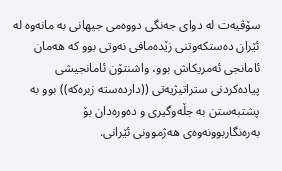سۆڤیه‌ت له‌ دواى جه‌نگى دووه‌مى جیهانى به‌ مانه‌وه‌ له ئێران ده‌ستكه‌وتنى زێده‌مافى نه‌وتى بوو كه‌ هه‌مان ئامانجى ئه‌مریكاش بوو، واشنتۆن ئامانجیشى پیاده‌كردنى ستراتیژیه‌تى ((دارده‌سته‌ زبره‌كه‌)) بوو به‌ پشتبه‌ستن به‌ جڵه‌وگیرى و ده‌وره‌دان بۆ به‌ره‌نگاربوونه‌وه‌ى هه‌ژموونى ئێرانى.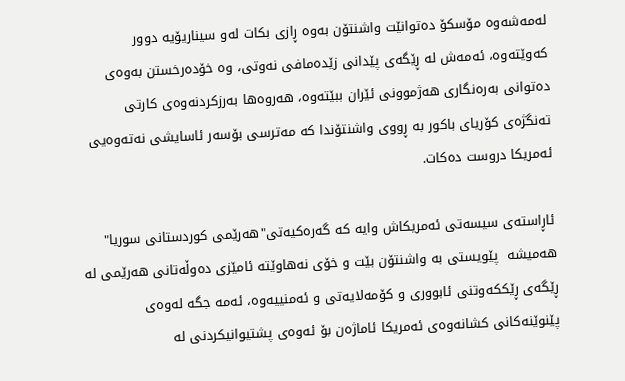له‌مه‌شه‌وه‌ مۆسكۆ ده‌توانێت واشنتۆن به‌وه‌ ڕازى بكات له‌و سیناریۆیه‌ دوور كه‌وێته‌وه‌، ئه‌مه‌ش له‌ ڕێگه‌ى پێدانى زێده‌مافى نه‌وتى، وه‌ خۆده‌رخستن به‌وه‌ى ده‌توانى به‌ره‌نگارى هه‌ژموونى ئێران ببێته‌وه‌، هه‌روه‌ها به‌رزكردنه‌وه‌ى كارتى ته‌نگژه‌ى كۆریاى باكور به‌ ڕووى واشنتۆندا كه‌ مه‌ترسى بۆسه‌ر ئاسایشى نه‌ته‌وه‌یى ئه‌مریكا دروست ده‌كات.

ئاڕاسته‌ى سیسه‌تى ئه‌مریكاش وایه‌ كه گه‌ره‌كیه‌تى"هه‌رێمى كوردستانى سوریا" هه‌میشه‌  پێویستى به‌ واشنتۆن بێت و خۆى نه‌هاوێته‌ ئامێزى ده‌وڵه‌تانى هه‌رێمى له‌ ڕێگه‌ى ڕێككه‌وتنى ئابوورى و كۆمه‌لایه‌تى و ئه‌منییه‌وه‌، ئه‌مه‌ جگه‌ له‌وه‌ى پێنوێنه‌كانى كشانه‌وه‌ى ئه‌مریكا ئاماژه‌ن بۆ ئه‌وه‌ى پشتیوانیكردنى له‌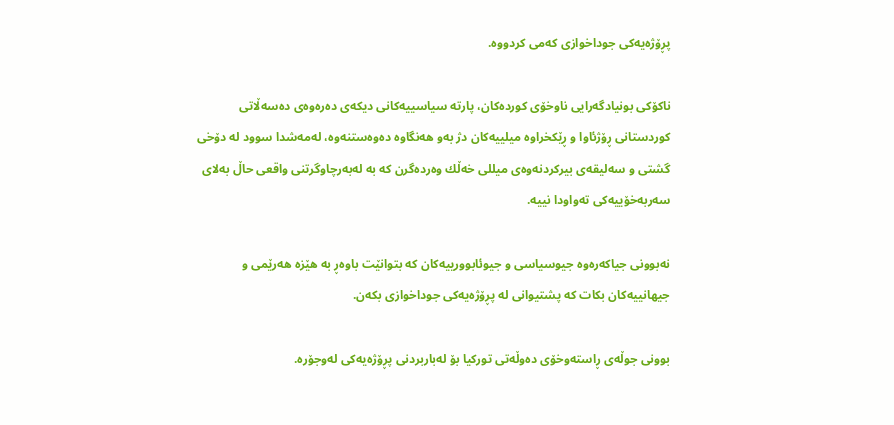پڕۆژه‌یه‌كى جوداخوازى كه‌مى كردووه‌.

ناكۆكى بونیادگه‌رایى ناوخۆى كورده‌كان، پارته‌ سیاسییه‌كانى دیكه‌ى ده‌ره‌وه‌ى ده‌سه‌ڵاتى كوردستانى ڕۆژئاوا و ڕێكخراوه‌ میلییه‌كان دژ به‌و هه‌نگاوه‌ ده‌وه‌ستنه‌وه‌، له‌مه‌شدا سوود له‌ دۆخى گشتى و سه‌لیقه‌ى بیركردنه‌وه‌ى میللى خه‌ڵك وه‌رده‌گرن كه‌ به‌ له‌به‌رچاوگرتنى واقعى حاڵ به‌لاى سه‌ربه‌خۆییه‌كى ته‌واودا نییه‌.

نه‌بوونى جیاكه‌ره‌وه‌ جیوسیاسى و جیوئابوورییه‌كان كه‌ بتوانێت باوه‌ڕ به‌ هێزه‌ هه‌رێمى و جیهانییه‌كان بكات كه‌ پشتیوانى له‌ پڕۆژه‌یه‌كى جوداخوازى بكه‌ن.

بوونى جوڵه‌ى ڕاسته‌وخۆى ده‌وڵه‌تى توركیا بۆ له‌باربردنى پڕۆژه‌یه‌كى له‌وجۆره‌.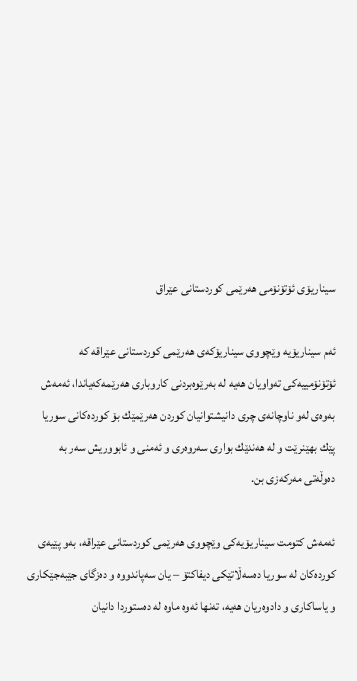سیناریۆى ئۆتۆنۆمى هه‌رێمى كوردستانى عێراق

ئه‌م سیناریۆیه‌ وێچووى سیناریۆكه‌ى هه‌رێمى كوردستانى عێراقه‌ كه‌ ئۆتۆنۆمییه‌كى ته‌واویان هه‌یه‌ له‌ به‌رێوه‌بردنى كاروبارى هه‌رێمه‌كه‌یاندا، ئه‌مه‌ش به‌وه‌ى له‌و ناوچانه‌ى چرى دانیشتوانیان كوردن هه‌رێمێك بۆ كورده‌كانى سوریا پێك بهێنرێت و له‌ هه‌ندێك بوارى سه‌روه‌رى و ئه‌منى و ئابووریش سه‌ر‌ به‌ ده‌وڵه‌تى مه‌ركه‌زى بن.

ئه‌مه‌ش كتومت سیناریۆیه‌كى وێچووى هه‌رێمى كوردستانى عێراقه‌، به‌و پێیه‌ى كورده‌كان له‌ سوریا ده‌سه‌ڵاتێكى دیفاكتۆ – یان سه‌پاندووه‌ و ده‌زگاى جێبه‌جێكارى و یاساكارى و دادوه‌ریان هه‌یه‌، ته‌نها ئه‌وه‌ ماوه‌ له‌ ده‌ستوردا دانیان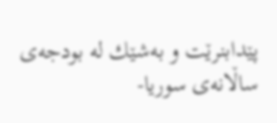پێدابنرێت و به‌شێك له‌ بودجه‌ى ساڵانه‌ى سوریا-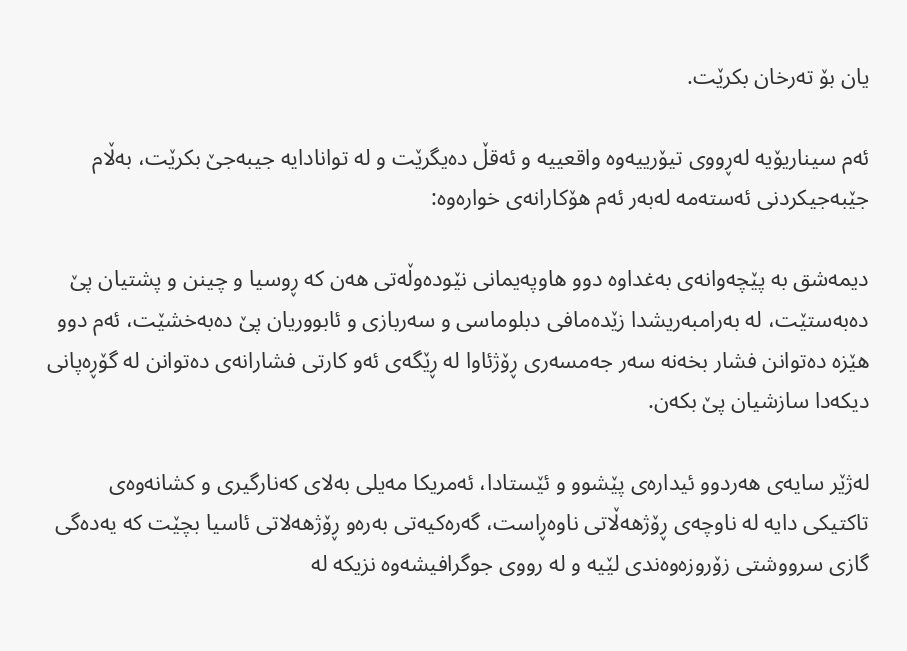یان بۆ ته‌رخان بكرێت.

ئه‌م سیناریۆیه‌ له‌ڕووى تیۆرییه‌وه‌ واقعییه‌ و ئه‌قڵ ده‌یگرێت و له‌ توانادایه‌ جیبه‌جێ بكرێت، به‌ڵام جێبه‌جیكردنى ئه‌سته‌مه‌ له‌به‌ر ئه‌م هۆكارانه‌ى خواره‌وه‌:

دیمه‌شق به‌ پێچه‌وانه‌ى به‌غداوه‌ دوو هاوپه‌یمانى نێوده‌وڵه‌تى هه‌ن كه‌ ڕوسیا و چینن و پشتیان پێ ده‌به‌ستێت، له‌ به‌رامبه‌ریشدا زێده‌مافى دبلوماسى و سه‌ربازى و ئابووریان پێ ده‌به‌خشێت، ئه‌م دوو هێزه‌ ده‌توانن فشار بخه‌نه‌ سه‌ر جه‌مسه‌رى ڕۆژئاوا له‌ ڕێگه‌ى ئه‌و كارتى فشارانه‌ى ده‌توانن له‌ گۆڕه‌پانى دیكه‌دا سازشیان پێ بكه‌ن.

له‌ژێر سایه‌ى هه‌ردوو ئیداره‌ى پێشوو و ئێستادا، ئه‌مریكا مه‌یلى به‌لاى كه‌نارگیرى و كشانه‌وه‌ى تاكتیكى دایه‌ له‌ ناوچه‌ى ڕۆژهه‌ڵاتى ناوه‌ڕاست، گه‌ره‌كیه‌تى به‌ره‌و ڕۆژهه‌لاتى ئاسیا بچێت كه‌ یه‌ده‌گى گازى سرووشتى زۆروزه‌وه‌ندى لێیه‌ و له‌ رووى جوگرافیشه‌وه‌ نزیكه‌ له‌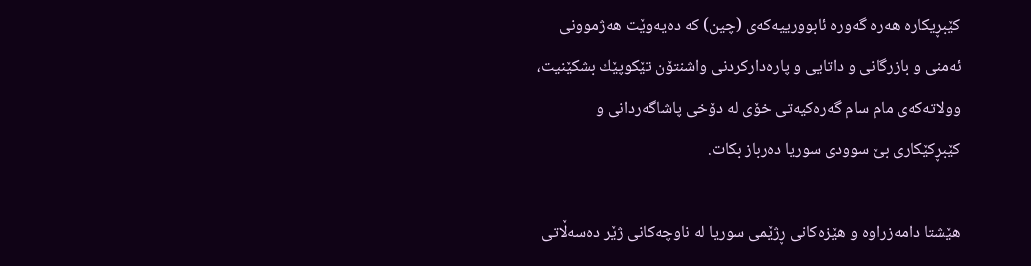كێبڕیكاره‌ هه‌ره‌‌ گه‌وره‌ ئابوورییه‌كه‌ى (چین) كه‌ ده‌یه‌وێت هه‌ژموونى ئه‌منى و بازرگانى و داتایى و پاره‌داركردنى واشنتۆن تێكوپێك بشكێنیت، وولاته‌كه‌ى مام سام گه‌ره‌كیه‌تى خۆى له‌ دۆخى پاشاگه‌ردانى و كێبڕكێكارى بێ سوودى سوریا ده‌رباز بكات.

هێشتا دامه‌زراوه‌ و هێزه‌كانى ڕژێمى سوریا له‌ ناوچه‌كانى ژێر ده‌سه‌ڵاتى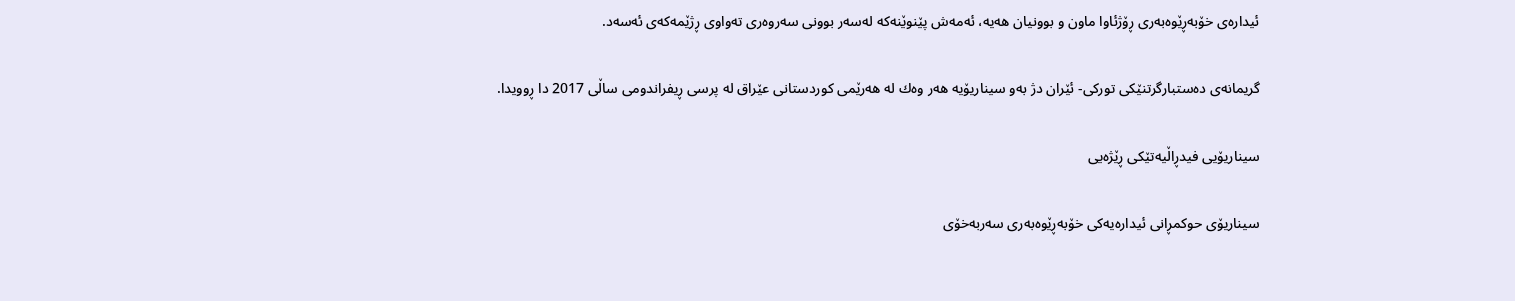ئیداره‌ى خۆبه‌ڕێوه‌به‌رى ڕۆژئاوا ماون و بوونیان هه‌یه‌، ئه‌مه‌ش پێنوێنه‌كه‌ له‌سه‌ر بوونى سه‌روه‌رى ته‌واوى ڕژێمه‌كه‌ى ئه‌سه‌د.

گریمانه‌ى ده‌ستبارگرتنێكى توركى- ئێران دژ به‌و سیناریۆیه‌ هه‌ر وه‌ك له‌ هه‌رێمى كوردستانى عێراق له‌ پرسى ڕیفراندومى ساڵى 2017 دا ڕوویدا.

سیناریۆیى فیدڕاڵیه‌تێكى ڕێژه‌یى

سیناریۆى حوكمڕانى ئیداره‌یه‌كى خۆبه‌ڕێوه‌به‌رى سه‌ربه‌خۆى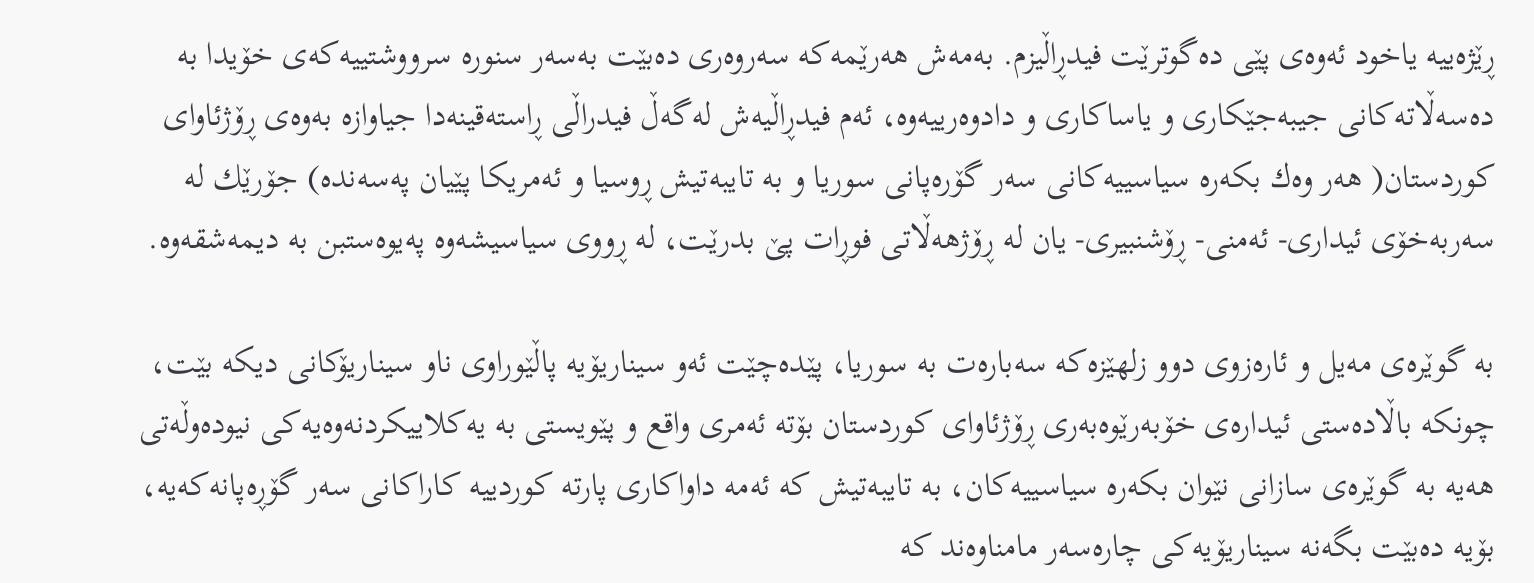ڕێژه‌ییه‌ یاخود ئه‌وه‌ى پێى ده‌گوترێت فیدڕاڵیزم. به‌مه‌ش هه‌رێمه‌كه‌ سه‌روه‌رى ده‌بێت به‌سه‌ر سنوره‌ سرووشتییه‌كه‌ى خۆیدا به‌ ده‌سه‌ڵاته‌كانى جیبه‌جێكارى و یاساكارى و دادوه‌رییه‌وه‌، ئه‌م فیدڕاڵیه‌ش له‌گه‌ڵ فیدراڵى ڕاسته‌قینه‌دا جیاوازه‌ به‌وه‌ى ڕۆژئاواى كوردستان( هه‌ر وه‌ك بكه‌ره‌ سیاسییه‌كانى سه‌ر گۆره‌پانى سوریا و به‌ تایبه‌تیش ڕوسیا و ئه‌مریكا پێیان په‌سه‌نده‌) جۆرێك له‌ سه‌ربه‌خۆى ئیدارى- ئه‌منى- ڕۆشنبیرى- یان له‌ ڕۆژهه‌ڵاتى فوڕات پێ بدرێت، له‌ ڕووى سیاسیشه‌وه‌ په‌یوه‌ستبن به‌ دیمه‌شقه‌وه‌.

به‌ گوێره‌ى مه‌یل و ئاره‌زوى دوو زلهێزه‌كه‌ سه‌باره‌ت به‌ سوریا، پێده‌چێت ئه‌و سیناریۆیه‌ پاڵێوراوى ناو سیناریۆكانى دیكه‌ بێت، چونكه‌ باڵاده‌ستى ئیداره‌ى خۆبه‌رێوه‌به‌رى ڕۆژئاواى كوردستان بۆته‌ ئه‌مرى واقع و پێویستى به‌ یه‌كلاییكردنه‌وه‌یه‌كى نیوده‌وڵه‌تى هه‌یه‌ به‌ گوێره‌ى سازانى نێوان بكه‌ره‌ سیاسییه‌كان، به‌ تایبه‌تیش كه‌ ئه‌مه‌ داواكارى پارته‌ كوردییه‌ كاراكانى سه‌ر گۆڕه‌پانه‌كه‌یه‌، بۆیه‌ ده‌بێت بگه‌نه‌ سیناریۆیه‌كى چاره‌سه‌ر مامناوه‌ند كه‌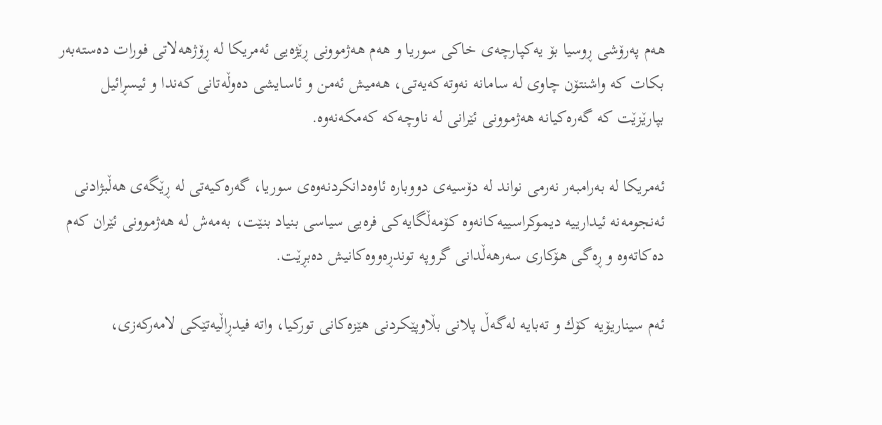هه‌م په‌رۆشى ڕوسیا بۆ یه‌كپارچه‌ى خاكى سوریا و هه‌م هه‌ژموونى ڕێژه‌یى ئه‌مریكا له‌ ڕۆژهه‌لاتى فورات ده‌سته‌به‌ر بكات كه‌ واشنتۆن چاوى له‌ سامانه‌ نه‌وته‌كه‌یه‌تى، هه‌میش ئه‌من و ئاسایشى ده‌وڵه‌تانى كه‌ندا و ئیسڕائیل بپارێزێت كه‌ گه‌ره‌كیانه‌ هه‌ژموونى ئێرانى له‌ ناوچه‌كه‌ كه‌مكه‌نه‌وه‌.

ئه‌مریكا له‌ به‌رامبه‌ر نه‌رمى نواند له‌ دۆسیه‌ى دووباره‌ ئاوه‌دانكردنه‌وه‌ى سوریا، گه‌ره‌كیه‌تى له‌ ڕێگه‌ى هه‌ڵبژادنى ئه‌نجومه‌نه‌ ئیدارییه‌ دیموكراسییه‌كانه‌وه‌ كۆمه‌ڵگایه‌كى فره‌یى سیاسى بنیاد بنێت، به‌مه‌ش له‌ هه‌ژموونى ئێران كه‌م ده‌كاته‌وه‌ و ڕه‌گى هۆكارى سه‌رهه‌ڵدانى گروپه‌ توندڕه‌ووه‌كانیش ده‌بڕێت.

ئه‌م سیناریۆیه‌ كۆك و ته‌بایه‌ له‌گه‌ڵ پلانى بڵاوپێكردنى هێزه‌كانى توركیا، واته‌ فیدڕاڵیه‌تێكى لامه‌ركه‌زى،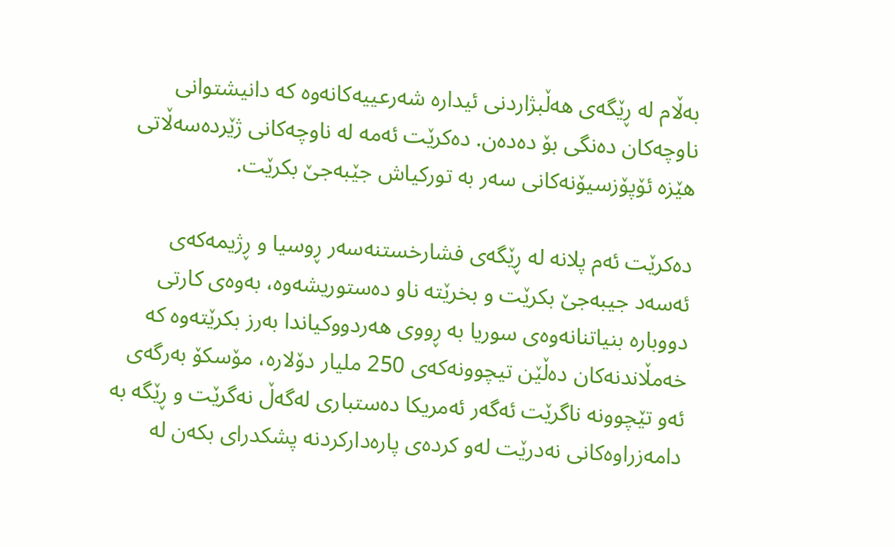به‌ڵام له‌ ڕێگه‌ى هه‌ڵبژاردنى ئیداره‌ شه‌رعییه‌كانه‌وه‌ كه‌ دانیشتوانى ناوچه‌كان ده‌نگى بۆ ده‌ده‌ن. ده‌كرێت ئه‌مه‌ له‌ ناوچه‌كانى ژێرده‌سه‌ڵاتى هێزه‌ ئۆپۆزسیۆنه‌كانى سه‌ر به‌ توركیاش جێبه‌جێ بكرێت.

ده‌كرێت ئه‌م پلانه‌ له‌ ڕێگه‌ى فشارخستنه‌سه‌ر ڕوسیا و ڕژیمه‌كه‌ى ئه‌سه‌د جیبه‌جێ بكرێت و بخرێته‌ ناو ده‌ستوریشه‌وه‌، به‌وه‌ى كارتى دووباره‌ بنیاتنانه‌وه‌ى سوریا به‌ ڕووى هه‌ردووكیاندا به‌رز بكرێته‌وه‌ كه‌ خه‌مڵاندنه‌كان ده‌ڵێن تیچوونه‌كه‌ى 250 ملیار دۆلاره‌، مۆسكۆ به‌رگه‌ى ئه‌و تێچوونه‌ ناگرێت ئه‌گه‌ر ئه‌مریكا ده‌ستبارى له‌گه‌ڵ نه‌گرێت و ڕێگه‌ به‌ دامه‌زراوه‌كانى نه‌درێت له‌و كرده‌ى پاره‌داركردنه‌ پشكدراى بكه‌ن له‌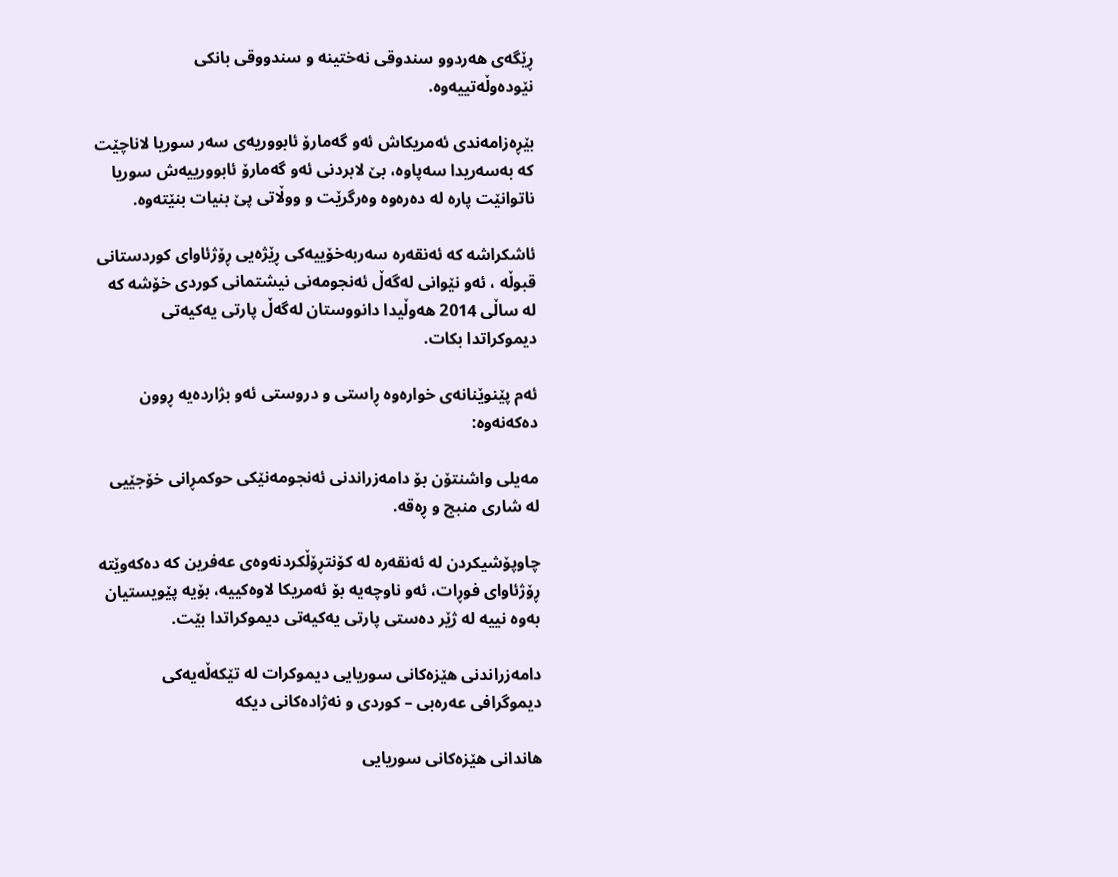ڕێگه‌ى هه‌ردوو سندوقى نه‌ختینه‌ و سندووقى بانكى نێوده‌وڵه‌تییه‌وه.

بێڕه‌زامه‌ندى ئه‌مریكاش ئه‌و گه‌مارۆ‌ ئابوور‌یه‌ى سه‌ر سوریا لاناچێت كه‌ به‌سه‌ریدا سه‌پاوه‌، بێ لابردنى ئه‌و گه‌مارۆ ئابوورییه‌ش سوریا ناتوانێت پاره‌ له‌ ده‌ره‌وه‌ وه‌رگرێت و ووڵاتى پێ بنیات بنێته‌وه‌.

ئاشكراشه‌ كه‌ ئه‌نقه‌ره‌ سه‌ربه‌خۆییه‌كى ڕێژه‌یى ڕۆژئاواى كوردستانى قبوڵه‌ ، ئه‌و نێوانى له‌گه‌ڵ ئه‌نجومه‌نى نیشتمانى كوردى ‌خۆشه‌ كه‌ له‌ ساڵى 2014 هه‌وڵیدا دانووستان له‌گه‌ڵ پارتى یه‌كیه‌تى دیموكراتدا بكات.

ئه‌م پێنوێنانه‌ى خواره‌وه‌ ڕاستى و دروستى ئه‌و بژارده‌یه‌ ڕوون ده‌كه‌نه‌وه‌:

مه‌یلى واشنتۆن بۆ دامه‌زراندنى ئه‌نجومه‌نێكى حوكمڕانى خۆجێیى له‌ شارى منبج و ڕه‌قه‌.

چاوپۆشیكردن له‌ ئه‌نقه‌ره‌ له‌ كۆنتڕۆڵكردنه‌وه‌ى عه‌فرین كه‌ ده‌كه‌وێته‌ ڕۆژئاواى فوڕات، ئه‌و ناوچه‌یه‌ بۆ ئه‌مریكا لاوه‌كییه‌، بۆیه‌ پێویستیان به‌وه‌ نییه‌ له‌ ژێر ده‌ستى پارتى یه‌كیه‌تى دیموكراتدا بێت.

دامه‌زراندنى هێزه‌كانى سوریایى دیموكرات له‌ تێكه‌ڵه‌یه‌كى دیموگرافى عه‌ره‌بى – كوردى و نه‌ژاده‌كانى دیكه‌

هاندانى هێزه‌كانى سوریایى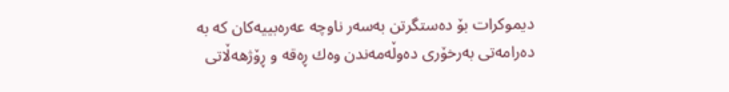دیموكرات بۆ ده‌ستگرتن به‌سه‌ر ناوچه‌ عه‌ره‌بییه‌كان كه‌ به‌ ده‌رامه‌تى به‌رخۆرى ده‌وڵه‌مه‌ندن وه‌ك ڕه‌قه‌ و ڕۆژهه‌ڵاتى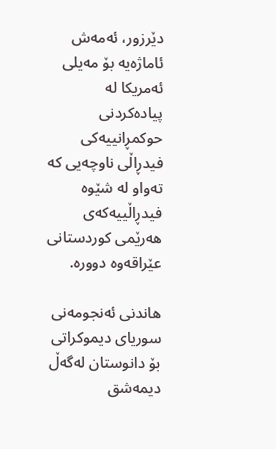دێرزور، ئه‌مه‌ش ئاماژه‌یه‌ بۆ مه‌یلى ئه‌مریكا له‌ پیاده‌كردنى حوكمڕانییه‌كى فیدڕاڵى ناوچه‌یى كه‌‌ ته‌واو له‌ شێوه‌ فیدڕاڵییه‌كه‌ى هه‌رێمى كوردستانى عێراقه‌وه‌ دووره.

هاندنى ئه‌نجومه‌نى سوریاى دیموكراتى بۆ دانوستان له‌گه‌ڵ دیمه‌شق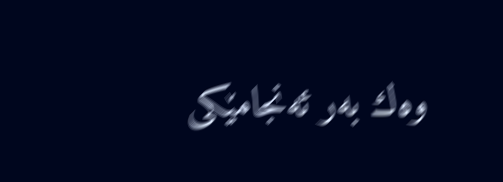وه‌ك به‌ر ئه‌نجامێكى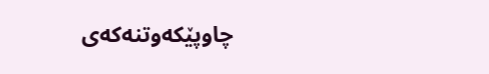چاوپێكه‌وتنه‌كه‌ى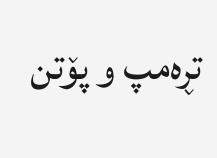تڕه‌مپ و پۆتن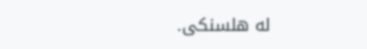له‌ هلسنكى.